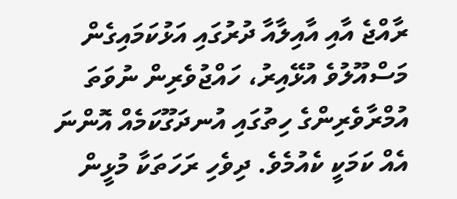ރާއްޖެ އާއި އާއިލާއާ ދުރުގައި އަޅުކަމައިގެން މަސްއޫލުވެ އުޅޭއިރު، ހައްޖުވެރިން ނުވަތަ އުމްރާވެރިންގެ ހިތުގައި އުނދަގޫކަމެއް އޮންނަ އެއް ކަމަކީ ކެއުމެވެ. ދިވެހި ރަހަތަކާ މުޅީން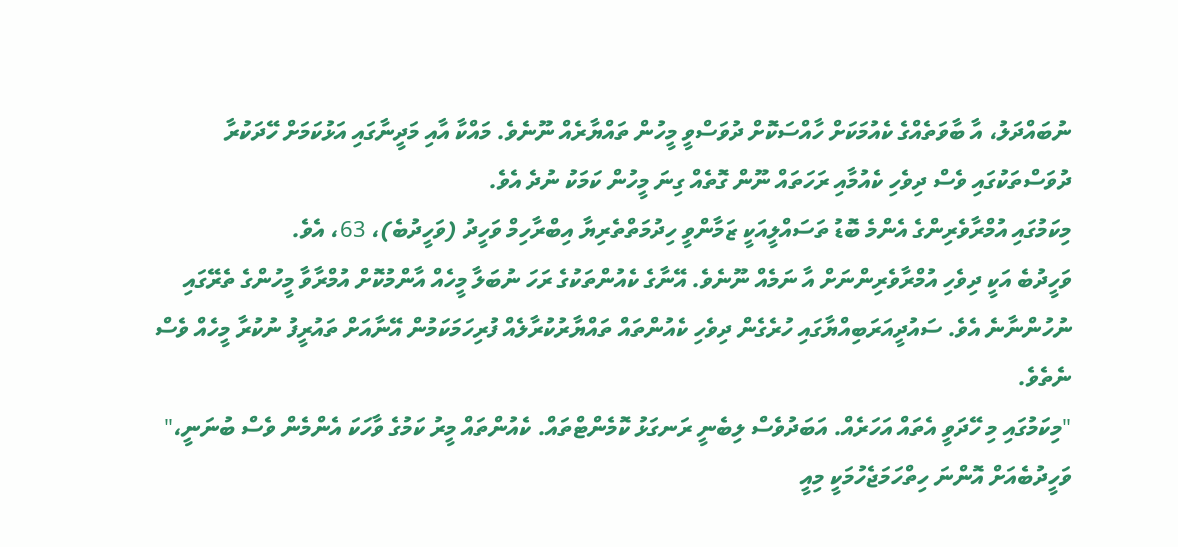ނުބައްދަލު، އާ ބާވަތެއްގެ ކެއުމަކަށް ހާއްސަކޮށް ދުވަސްވީ މީހުން ތައްޔާރެއް ނޫނެވެ. މައްކާ އާއި މަދީނާގައި އަޅުކަމަށް ހޭދަކުރާ ދުވަސްތަކުގައި ވެސް ދިވެހި ކެއުމާއި ރަހަތައް ނޫން ގޮތެއް ގިނަ މީހުން ކަމަކު ނުދެ އެވެ.
މިކަމުގައި އުމްރާވެރިންގެ އެންމެ ބޮޑު ތަސައްލީއަކީ ޒަމާންވީ ހިދުމަތްތެރިޔާ އިބްރާހިމް ވަހީދު (ވަހީދުބެ)، 63، އެވެ.
ވަހީދުބެ އަކީ ދިވެހި އުމްރާވެރިންނަށް އާ ނަމެއް ނޫނެވެ. އޭނާގެ ކެއުންތަކުގެ ރަހަ ނުބަލާ މީހެއް އާންމުކޮށް އުމްރާވާ މީހުންގެ ތެރޭގައި ނުހުންނާނެ އެވެ. ސައުދީއަރަބިއްޔާގައި ހުރެގެން ދިވެހި ކެއުންތައް ތައްޔާރުކުރާލެއް ފުރިހަމަކަމުން އޭނާއަށް ތައުރީފު ނުކުރާ މީހެއް ވެސް ނެތެވެ.
"މިކަމުގައި މި ހޭދަވީ އެތައް އަހަރެއް. އަބަދުވެސް ލިބެނީ ރަނގަޅު ކޮމެންޓްތައް. ކެއުންތައް މީރު ކަމުގެ ވާހަކަ އެންމެން ވެސް ބުނަނީ،" ވަހީދުބެއަށް އޮންނަ ހިތްހަމަޖެހުމަކީ މިއީ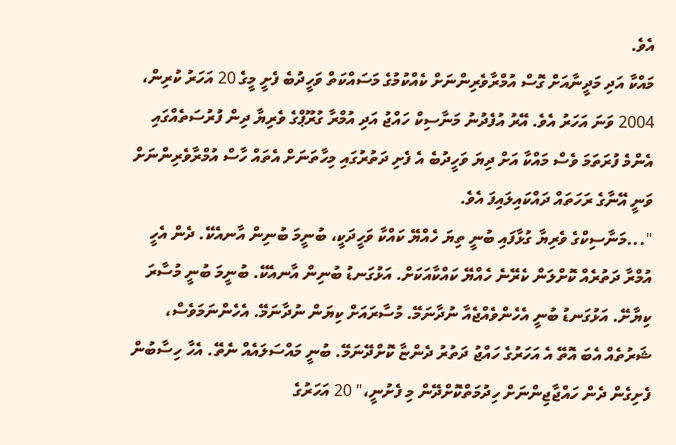އެވެ.
މައްކާ އަދި މަދީނާއަށް ގޮސް އުމްރާވެރިންނަށް ކެއްކުމުގެ މަސައްކަތް ވަހީދުބެ ފެށީ މީގެ 20 އަހަރު ކުރިން، 2004 ވަނަ އަހަރު އެވެ. އޭރު އުފެދުނު މަނާސިކް ހައްޖު އަދި އުމްރާ ގުރޫޕްގެ ވެރިޔާ ދިން ފުރުސަތެއްގައި އެންމެ ފުރަތަމަ ވެސް މައްކާ އަށް ދިޔަ ވަހީދުބެ އެ ފެށި ދަތުރުގައި މިހާތަނަށް އެތައް ހާސް އުމްރާވެރިންނަށް ވަނީ އޭނާގެ ރަހަތައް ދައްކައިލައިފަ އެވެ.
"...މަނާސިކްގެ ވެރިޔާ ގުޅާފައި ބުނީ ތިޔަ ހެއްޔޭ ކައްކާ ވަހީދަކީ، ބުނީމަ ބުނިން އާނއެކޭ. ދެން އެހީ އުމްރާ ދަތުރެއް ކޮށްލަން ކެރޭނެ ހެއްޔޭ ކައްކާއަކަށް. އަޅުގަނޑު ބުނިން އާނއެކޭ. ބުނީމަ ބުނީ މުސާރަ ކިޔާށޭ. އަޅުގަނޑު ބުނީ އެހެންވެއްޖެއާ ނުދާނަމޭ. މުސާރައަށް ކިޔަން ނުދާނަމޭ. އެހެންނަމަވެސް، ޝަރުތެއް އެބަ އޮތޭ އެ އަހަރުގެ ހައްޖު ދަތުރު ދެންޏާ ކޮށްދޭނަމޭ. ބުނީ މައްސަލައެއް ނެތޭ. އެހާ ހިސާބުން ފެށިގެން ދެން ހައްޖާޖިންނަށް ހިދުމަތްކޮށްދޭން މި ފެށުނީ،" 20 އަހަރުގެ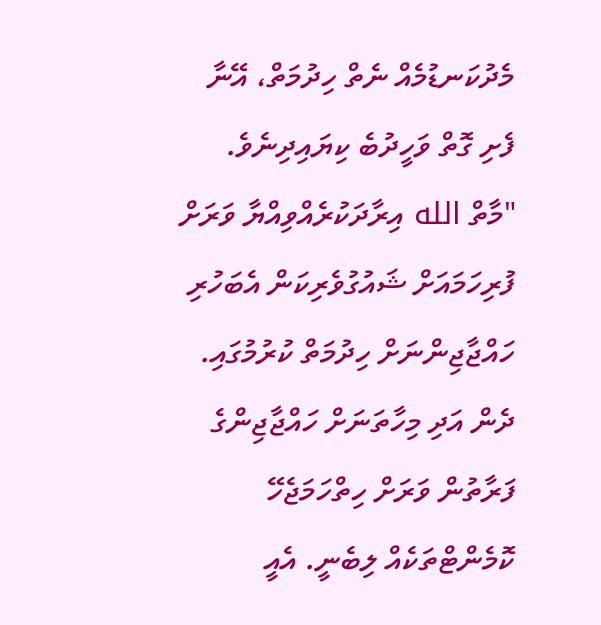މެދުކަނޑުމެއް ނެތް ހިދުމަތް، އޭނާ ފެށި ގޮތް ވަހީދުބެ ކިޔައިދިނެވެ.
"މާތް الله އިރާދަކުރެއްވިއްޔާ ވަރަށް ފުރިހަމައަށް ޝައުގުވެރިކަން އެބަހުރި ހައްޖާޖިންނަށް ހިދުމަތް ކުރުމުގައި. ދެން އަދި މިހާތަނަށް ހައްޖާޖިންގެ ފަރާތުން ވަރަށް ހިތްހަމަޖެހޭ ކޮމެންޓްތަކެއް ލިބެނީ. އެއީ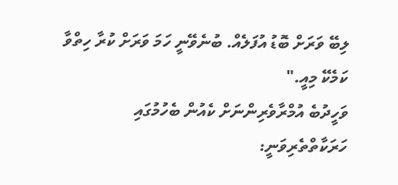ލިބޭ ވަރަށް ބޮޑު އުފަލެއް. ބުނެވޭނީ ހަމަ ވަރަށް ކުރާ ހިތްވާ ކަމެކޭ މިއީ."
ވަހީދުބެ އުމްރާވެރިންނަށް ކެއުން ބެހުމުގައި ހަރަކާތްތެރިވަނީ: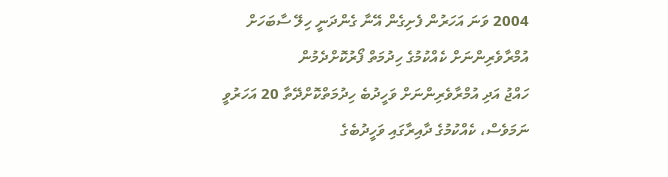2004 ވަނަ އަހަރުން ފެށިގެން އޭނާ ގެންދަނީ ހިލޭ ސާބަހަށް އުމްރާވެރިންނަށް ކެއްކުމުގެ ހިދުމަތް ފޯރުކޮށްދެމުން
ހައްޖު އަދި އުމްރާވެރިންނަށް ވަހީދުބެ ހިދުމަތްކޮށްދޭތާ 20 އަހަރުވީ ނަމަވެސް، ކެއްކުމުގެ ދާއިރާގައި ވަހީދުބެގެ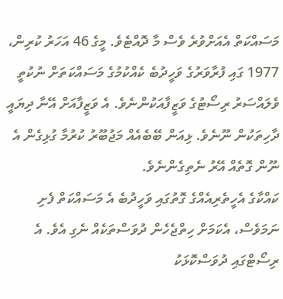މަސައްކަތް އެއަށްވުރެ ވެސް މާ ދޮއްޓެވެ. މީގެ 46 އަހަރު ކުރިން، 1977 ގައި ފުރާވަރުގެ ވަހީދުބެ ކެއްކުމުގެ މަސައްކަތަށް ނުކުތީ ވެލައްސަރު ރިސޯޓުގެ ވަޒީފާއަކުންނެވެ. އެ ވަޒީފާއަށް އޭނާ ދިޔައީ ދާހިތަކުން ނޫނެވެ. ޅިއަން ބޭބެއެއް މަޖުބޫރު ކުރުމާ ގުޅިގެން އެ ނޫން ގޮތެއް އޭރު ނެތިގެންނެވެ.
ކައްކާގެ އެހީތެރިއެއްގެ ގޮތުގައި ވަހީދުބެ އެ މަސައްކަތް ފެށި ނަމަވެސް، އެކަމަށް ހިތްޖެހެން ދުވަސްތަކެއް ނެގި އެވެ. އެ ރިސޯޓްގައި ދުވަސްކޮޅަކު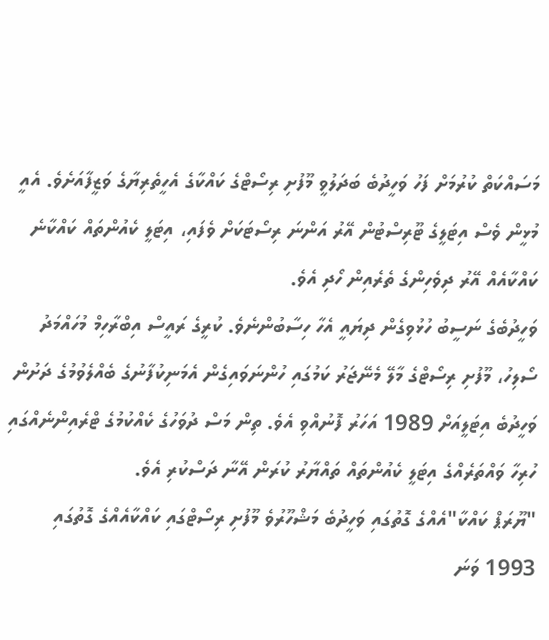މަސައްކަތް ކުރުމަށް ފަހު ވަހީދުބެ ބަދަލުވީ މޫފުށި ރިސޯޓްގެ ކައްކާގެ އެހީތެރިޔާގެ ވަޒީފާއަށެވެ. އެއީ މުޅީން ވެސް އިޓަލީގެ ޓޫރިސްޓުން އޭރު އަންނަ ރިސޯޓަކަށް ވެފައި، އިޓަލީ ކެއުންތައް ކައްކާނެ ކައްކާއެއް އޭރު ދިވެހިންގެ ތެރެއިން ހޯދި އެވެ.
ވަހީދުބެގެ ނަސީބު ހުޅުވިގެން ދިޔައީ އެހާ ހިސާބުންނެވެ. ކުރީގެ ރައީސް އިބްރާހިމް މުހައްމަދު ސޯލިހު، މޫފުށި ރިސޯޓްގެ މާލޭ މެނޭޖަރު ކަމުގައި ހުންނަވައިގެން އެމަނިކުފާނުގެ ބެއްލެވުމުގެ ދަށުން ވަހީދުބެ އިޓަލީއަށް 1989 އަހަރު ފޮނުއްވި އެވެ. ތިން މަސް ދުވަހުގެ ކެއްކުމުގެ ޓްރެއިންނެއްގައި ހުރިހާ ވައްތަރެއްގެ އިޓަލީ ކެއުންތައް ތައްޔާރު ކުރަން އޭނާ ދަސްކުރި އެވެ.
"ޔޫރަޕް ކައްކާ"އެއްގެ ގޮތުގައި ވަހީދުބެ މަޝްހޫރުވެ މޫފުށި ރިސޯޓްގައި ކައްކާއެއްގެ ގޮތުގައި 1993 ވަނަ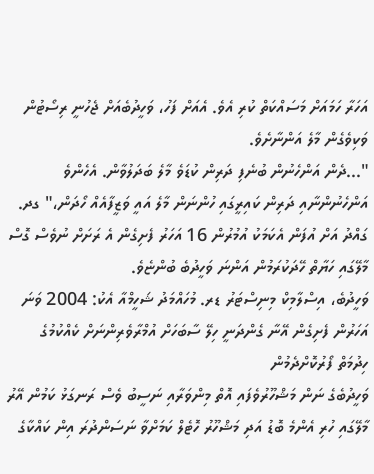އަހަރާ ހަމައަށް މަސައްކަތް ކުރި އެވެ. އެއަށް ފަހު، ވަހީދުބެއަށް ޖެހުނީ ރިސޯޓުން ވަކިވެގެން މާލެ އަންނާށެވެ.
"...ދެން އަންހެނުން ބުނެފި ދަރިން ކުޑަވެ މާލެ ބަދަލުވާން. އެހެންވެ އަންހެނުންނާއި ދަރިން ކައިރީގައި ހުންނަން މާލެ އައީ ވަޒީފާއެއް ހޯދަން،" ގދ. ގައްދު އަށް އުފަން އެކަމަކު އުމުރުން 16 އަހަރު ފެށިގެން އެ ރަށަށް ނުވެސް ގޮސް މާލޭގައި ހަޔާތް ހޭދަކުރަމުން އަންނަ ވަހީދުބެ ބުންޏެވެ.
ވަހީދުބެ، އިސްލާމިކް މިނިސްޓަރު ޑރ. މުހައްމަދު ޝަހީމްއާ އެކު: 2004 ވަނަ އަހަރުން ފެށިގެން އޭނާ ގެންދަނީ ހިލޭ ސާބަހަށް އުމްރާވެރިންނަށް ކެއްކުމުގެ ހިދުމަތް ފޯރުކޮށްދެމުން
ވަހީދުބެގެ ނަން މަޝްހޫރުވެފައި އޮތް މިންވަރާއި ނަސީބު ވެސް ރަނގަޅު ކަމުން އޭރު މާލޭގައި ހުރި އެންމެ ބޮޑު އަދި މަޝްހޫރު ހޮޓެލް ކަމަށްވާ ނަސަންދުރަ އިން ކައްކާގެ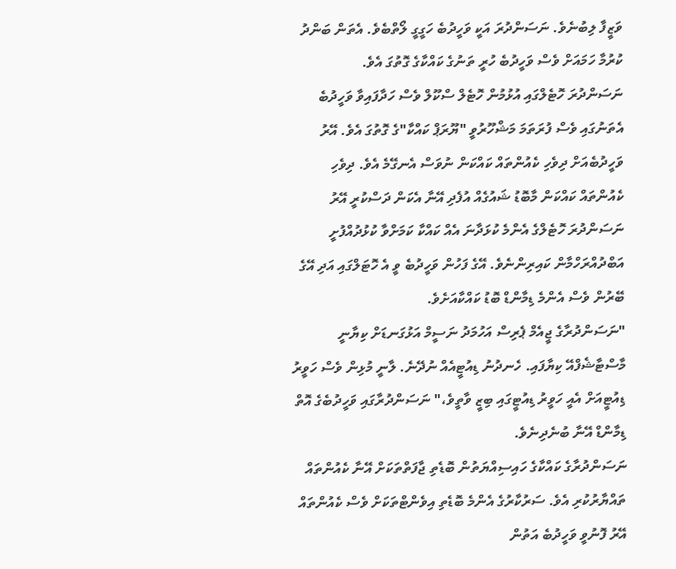ވަޒީފާ ލިބުނެވެ. ނަސަންދުރަ އަކީ ވަހީދުބެ ހަގީގީ ލޯތްބެވެ. އެތަން ބަންދު ކުރުމާ ހަމައަށް ވެސް ވަހީދުބެ ހުރީ ތަނުގެ ކައްކާގެ ގޮތުގަ އެވެ.
ނަސަންދުރަ ހޮޓެލްގައި އުޅުމުން ހޮޓެލް ސްކޫލް ވެސް ހަދާފައިވާ ވަހީދުބެ އެތަނުގައި ވެސް ފުރަތަމަ މަޝްހޫރުވީ "ޔޫރަޕް ކައްކާ"ގެ ގޮތުގަ އެވެ. އޭރު ވަހީދުބެއަށް ދިވެހި ކެއުންތައް ކައްކަން ނުވަސް އެނގޭމެ އެވެ. ދިވެހި ކެއުންތައް ކައްކަން މާބޮޑު ޝައުގެއް އުފެދި އޭނާ އެކަން ދަސްކުރީ އޭރު ނަސަންދުރަ ހޮޓެލްގެ އެންމެ ކުޅަދާނަ އެއް ކައްކާ ކަމަށްވާ ކުޅުދުއްފުށީ އަބްދުއްރަހްމާން ކައިރިންނެވެ. އޭގެ ފަހުން ވަހީދުބެ ވީ އެ ހޮޓަލްގައި އަދި އޭގެ ބޭރުން ވެސް އެންމެ ޑިމާންޑް ބޮޑު ކައްކާއަށެވެ.
"ނަސަންދުރާގެ ޖީއެމް ޕެރިސް އަހުމަދު ނަސީމް އަޅުގަނޑަށް ކިޔާނީ މާސްޓާޝެފްއޭ ކިޔާފައި. ހެނދުނު ޑިއުޓީއެއް ނުދޭނެ. ލާނީ މުޅިން ވެސް ހަވީރު ޑިއުޓީއަށް އެއީ ހަވީރު ޑިއުޓީގައި ބިޒީ ވާތީވެ،" ނަސަންދުރާގައި ވަހީދުބެގެ އޮތް ޑިމާންޑް އޭނާ ބުނެދިނެވެ.
ނަސަންދުރާގެ ކައްކާގެ ހައިސިއްޔަތުން ބޮޑެތި ޖާފަތްތަކަށް އޭނާ ކެއުންތައް ތައްޔާރުކުރި އެވެ. ސަރުކާރުގެ އެންމެ ބޮޑެތި އިވެންޓްތަކަށް ވެސް ކެއުންތައް އޭރު ފޮނުވީ ވަހީދުބެ އަތުން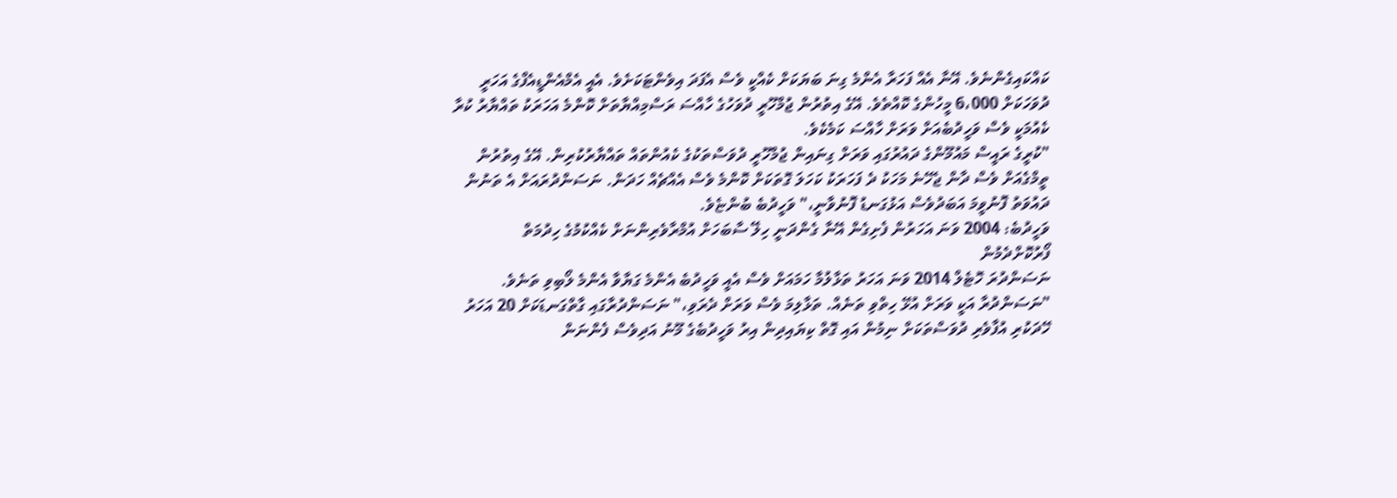ކައްކައިގެންނެވެ. އޭނާ އެއް ފަހަރާ އެންމެ ގިނަ ބަޔަކަށް ކެއްކީ ވެސް އެފަދަ އިވެންޓަކަށެވެ. އެއީ އެމްއެންޑީއެފްގެ އަހަރީ ދުވަހަކަށް 6،000 މީހުންގެ ކޮއްތެވެ. އޭގެ އިތުރުން ޖުމްހޫރީ ދުވަހުގެ ހާއްސަ ރަސްމިއްޔާތަށް ކޮންމެ އަހަރަކު ތައްޔާރު ކުރާ ކެއުމަކީ ވެސް ވަހީދުބެއަށް ވަރަށް ހާއްސަ ކަމެކެވެ.
"ކުރީގެ ރައީސް މައުމޫންގެ ދައުރުގައި ވަރަށް ގިނައިން ޖުމްހޫރީ ދުވަސްތަކުގެ ކެއުންތައް ތައްޔާރުކުރިން. އޭގެ އިތުރުން ތީމްގެއަށް ވެސް ދާން ޖެހޭނެ މަހަކު ދެ ފަހަރަކު ކަހަލަ ގޮތަކަށް ކޮންމެ ވެސް އެއްޗެއް ހަދަން. ނަސަންދުރައަށް އެ ތަނުން ދައުވަތު ފޮނުވީމަ އަބަދުވެސް އަޅުގަނޑު ފޮނުވާނީ،" ވަހީދުބެ ބުންޏެވެ.
ވަހީދުބެ: 2004 ވަނަ އަހަރުން ފެށިގެން އޭނާ ގެންދަނީ ހިލޭ ސާބަހަށް އުމްރާވެރިންނަށް ކެއްކުމުގެ ހިދުމަތް ފޯރުކޮށްދެމުން
ނަސަންދުރަ ހޮޓެލް 2014 ވަނަ އަހަރު ތަޅާލުމާ ހަމައަށް ވެސް އެއީ ވަހީދުބެ އެންމެ ގަޔާވާ އެންމެ ލޯބިވި ތަނެވެ.
"ނަސަންދުރާ އަކީ ވަރަށް އުޅޭ ހިތްވި ތަނެއް. ތަޅާލިމަ ވެސް ވަރަށް ދެރަވި،" ނަސަންދުރާގައި ގާތްގަނޑަކަށް 20 އަހަރު ހޭދަކުރި އުފާވެރި ދުވަސްތަކަށް ނިމުން އައި ގޮތް ކިޔައިދިން އިރު ވަހީދުބެގެ މޫނު އަދިވެސް ފެންނަން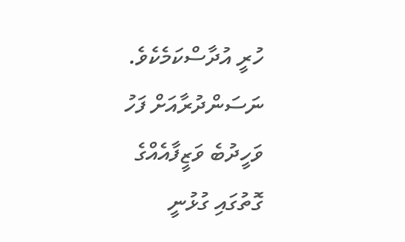ހުރީ އުދާސްކަމެކެވެ.
ނަސަންދުރާއަށް ފަހު ވަހީދުބެ ވަޒީފާއެއްގެ ގޮތުގައި ގުޅުނީ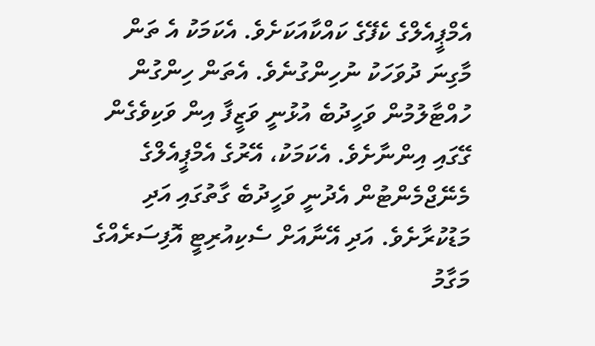އެމްޕީއެލްގެ ކެފޭގެ ކައްކާއަކަށެވެ. އެކަމަކު އެ ތަން މާގިނަ ދުވަހަކު ނުހިންގުނެވެ. އެތަން ހިންގުން ހުއްޓާލުމުން ވަހީދުބެ އުޅުނީ ވަޒީފާ އިން ވަކިވެގެން ގޭގައި އިންނާށެވެ. އެކަމަކު، އޭރުގެ އެމްޕީއެލްގެ މެނޭޖްމެންޓުން އެދުނީ ވަހީދުބެ ގާތުގައި އަދި މަޑުކުރާށެވެ. އަދި އޭނާއަށް ސެކިއުރިޓީ އޮފިސަރެއްގެ މަގާމު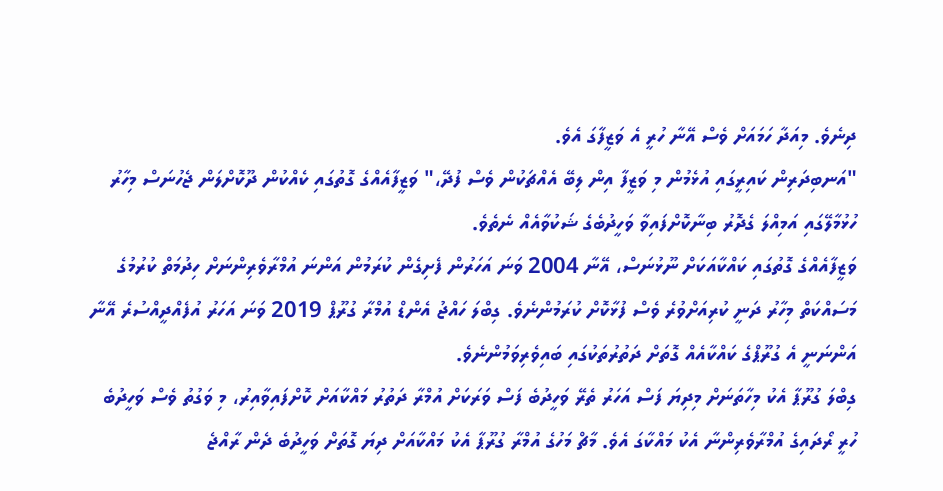ދިނެވެ. މިއަދާ ހަމައަށް ވެސް އޭނާ ހުރީ އެ ވަޒީފާގަ އެވެ.
"އަނބިދަރިން ކައިރީގައި އުޅެމުން މި ވަޒީފާ އިން ލިބޭ އެއްޗަކުން ވެސް ފުދޭ،" ވަޒީފާއެއްގެ ގޮތުގައި ކެއްކުން ދޫކޮށްލަން ޖެހުނަސް މިހާރު ހުޅުމާލޭގައި އަމިއްލަ ގެދޮރު ބިނާކޮށްފައިވާ ވަހީދުބެގެ ޝަކުވާއެއް ނެތެވެ.
ވަޒީފާއެއްގެ ގޮތުގައި ކައްކާއަކަށް ނޫޅުނަސް، އޭނާ 2004 ވަނަ އަހަރުން ފެށިގެން ކުރަމުން އަންނަ އުމްރާވެރިންނަށް ހިދުމަތް ކުރުމުގެ މަސައްކަތް މިހާރު ދަނީ ކުރިއަށްވުރެ ވެސް ފުޅާކޮށް ކުރަމުންނެވެ. ގިބްލަ ހައްޖު އެންޑް އުމްރާ ގުރޫޕް 2019 ވަނަ އަހަރު އުފެއްދީއްސުރެ އޭނާ އަންނަނީ އެ ގުރޫޕްގެ ކައްކާއެއް ގޮތަށް ދަތުރުތަކުގައި ބައިވެރިވަމުންނެވެ.
ގިބްލަ ގުރޫޕާ އެކު މިހާތަނަށް މިދިޔަ ފަސް އަހަރު ތެރޭ ވަހީދުބެ ފަސް ވަރަކަށް އުމްރާ ދަތުރު މައްކާއަށް ކޮށްފައިވާއިރު، މި ވަގުތު ވެސް ވަހީދުބެ ހުރީ ރޯދައިގެ އުމްރާވެރިންނާ އެކު މައްކާގަ އެވެ. މާޗް މަހުގެ އުމްރާ ގުރޫޕާ އެކު މައްކާއަށް ދިޔަ ގޮތަށް ވަހީދުބެ ދެން ރާއްޖެ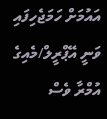އައުމަށް ހަމަޖެހިފައި ވަނީ އޭޕްރީލް/މެއިގެ އުމްރާ ވެސް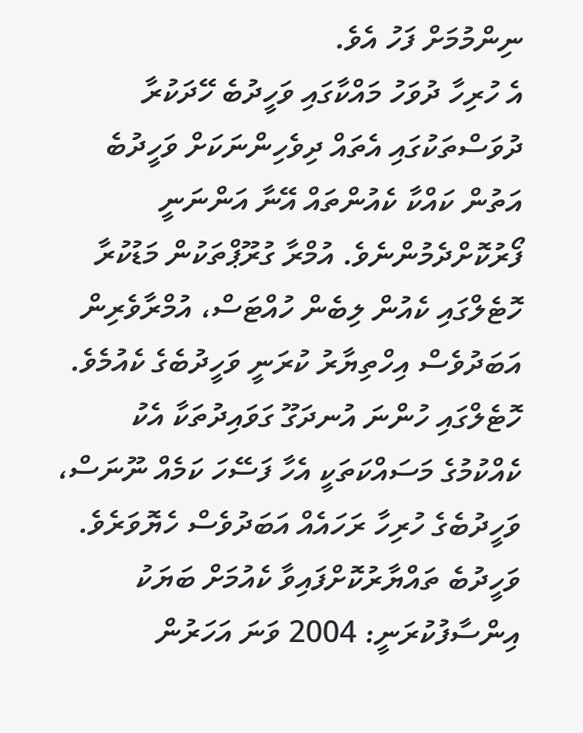ނިންމުމަށް ފަހު އެވެ.
އެ ހުރިހާ ދުވަހު މައްކާގައި ވަހީދުބެ ހޭދަކުރާ ދުވަސްތަކުގައި އެތައް ދިވެހިންނަކަށް ވަހީދުބެ އަތުން ކައްކާ ކެއުންތައް އޭނާ އަންނަނީ ފޯރުކޮށްދެމުންނެވެ. އުމްރާ ގުރޫޕްތަކުން މަޑުކުރާ ހޮޓެލްގައި ކެއުން ލިބެން ހުއްޓަސް، އުމްރާވެރިން އަބަދުވެސް އިހްތިޔާރު ކުރަނީ ވަހީދުބެގެ ކެއުމެވެ. ހޮޓެލްގައި ހުންނަ އުނދަގޫ ގަވައިދުތަކާ އެކު ކެއްކުމުގެ މަސައްކަތަކީ އެހާ ފަސޭހަ ކަމެއް ނޫނަސް، ވަހީދުބެގެ ހުރިހާ ރަހައެއް އަބަދުވެސް ހެޔޮވަރެވެ.
ވަހީދުބެ ތައްޔާރުކޮށްފައިވާ ކެއުމަށް ބަޔަކު އިންސާފުކުރަނީ: 2004 ވަނަ އަހަރުން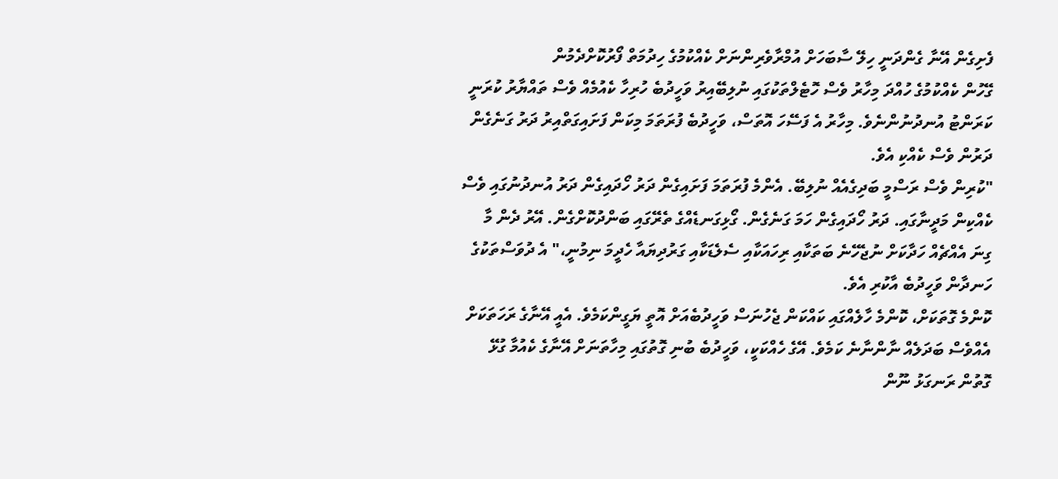ފެށިގެން އޭނާ ގެންދަނީ ހިލޭ ސާބަހަށް އުމްރާވެރިންނަށް ކެއްކުމުގެ ހިދުމަތް ފޯރުކޮށްދެމުން
ގޭހުން ކެއްކުމުގެ ހުއްދަ މިހާރު ވެސް ހޮޓެލްތަކުގައި ނުލިބޭއިރު ވަހީދުބެ ހުރިހާ ކެއުމެއް ވެސް ތައްޔާރު ކުރަނީ ކަރަންޓު އުނދުނުންނެވެ. މިހާރު އެ ފަސޭހަ އޮތަސް، ވަހީދުބެ ފުރަތަމަ މިކަން ފަށައިގަތްއިރު ދަރު ގަނެގެން ދަރުން ވެސް ކެއްކި އެވެ.
"ކުރިން ވެސް ރަސްމީ ބަދިގެއެއް ނުލިބޭ. އެންމެ ފުރަތަމަ ފަށައިގެން ދަރު ހޯދައިގެން ދަރު އުނދުނުގައި ވެސް ކެއްކިން މަދީނާގައި. ދަރު ހޯދައިގެން ހަމަ ގަނެގެން. ގޯޅިގަނޑެއްގެ ތެރޭގައި ބަންދުކޮށްގެން. އޭރު ދެން މާ ގިނަ އެއްޗެއް ހަދާކަށް ނުޖެހޭނެ ބަތަކާއި ރިހައަކާއި ސެލެޑަކާއި ގަރުދިޔައާ ހެދީމަ ނިމުނީ،" އެ ދުވަސްތަކުގެ ހަނދާން ވަހީދުބެ އާކުރި އެވެ.
ކޮންމެ ގޮތަކަށް، ކޮންމެ ހާލެއްގައި ކައްކަން ޖެހުނަސް ވަހީދުބެއަށް އޮތީ ޔަގީންކަމެވެ. އެއީ އޭނާގެ ރަހަތަކަށް އެއްވެސް ބަދަލެއް ނާންނާނެ ކަމެވެ. އޭގެ ހެއްކަކީ، ވަހީދުބެ ބުނި ގޮތުގައި މިހާތަނަށް އޭނާގެ ކެއުމާ ގުޅޭ ގޮތުން ރަނގަޅު ނޫން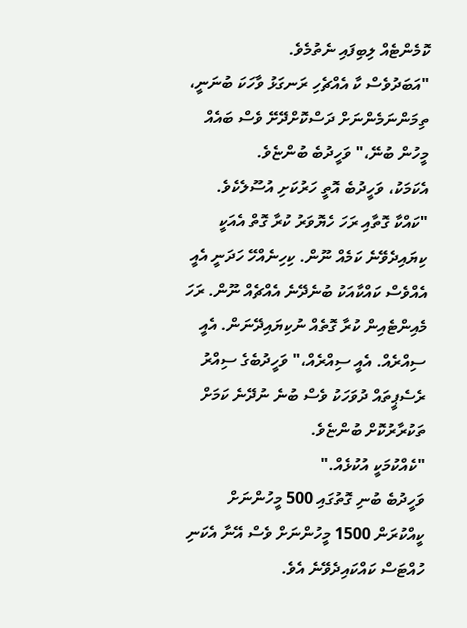ކޮމެންޓެއް ލިބިފައި ނެތުމެވެ.
"އަބަދުވެސް ކާ އެއްޗެހި ރަނގަޅު ވާހަކަ ބުނަނީ، ތިމަންނަމެންނަށް ދަސްކޮށްދޭށޭ ވެސް ބައެއް މީހުން ބުނޭ،" ވަހީދުބެ ބުންޏެވެ.
އެކަމަކު، ވަހީދުބެ އޮތީ ހަރުކަށި އުސޫލެކެވެ.
"ކައްކާ ގޮތާއި ރަހަ ހެޔޮވަރު ކުރާ ގޮތް އެއަކީ ކިޔައިދެވޭނެ ކަމެއް ނޫން. ކިހިނެއްހޭ ހަދަނީ އެއީ އެއްވެސް ކައްކާއަކު ބުނެދޭނެ އެއްޗެއް ނޫން. ރަހަ މެއިންޓެއިން ކުރާ ގޮތެއް ނުކިޔައިދޭނަން. އެއީ ސިއްރެއް. އެއީ ސިއްރެއް،" ވަހީދުބެގެ ސިއްރު ރެސެޕީތައް ދުވަހަކު ވެސް ބުނެ ނުދޭނެ ކަމަށް ތަކުރާރުކޮށް ބުންޏެވެ.
"ކެއްކުމަކީ އުކުޅެއް."
ވަހީދުބެ ބުނި ގޮތުގައި 500 މީހުންނަށް ކީއްކުރަން 1500 މީހުންނަށް ވެސް އޭނާ އެކަނި ހުއްޓަސް ކައްކައިދެވޭނެ އެވެ.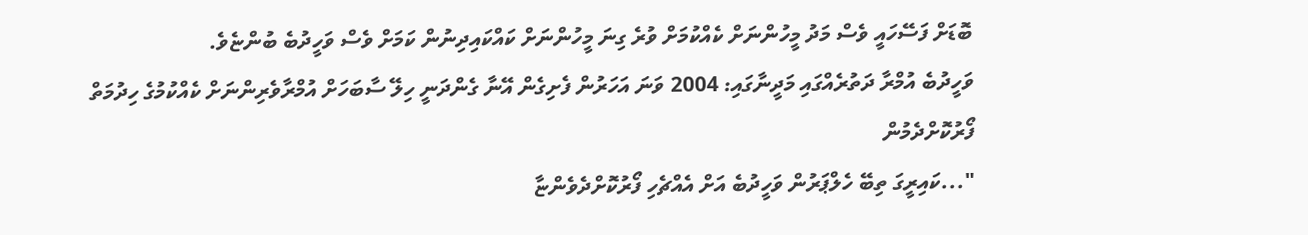ބޮޑަށް ފަސޭހައީ ވެސް މަދު މީހުންނަށް ކެއްކުމަށް ވުރެ ގިނަ މީހުންނަށް ކައްކައިދިނުން ކަމަށް ވެސް ވަހީދުބެ ބުންޏެވެ.
ވަހީދުބެ އުމްރާ ދަތުރެއްގައި މަދީނާގައި: 2004 ވަނަ އަހަރުން ފެށިގެން އޭނާ ގެންދަނީ ހިލޭ ސާބަހަށް އުމްރާވެރިންނަށް ކެއްކުމުގެ ހިދުމަތް ފޯރުކޮށްދެމުން
"...ކައިރީގަ ތިބޭ ހެލްޕަރުން ވަހީދުބެ އަށް އެއްޗެހި ފޯރުކޮށްދެވެންޏާ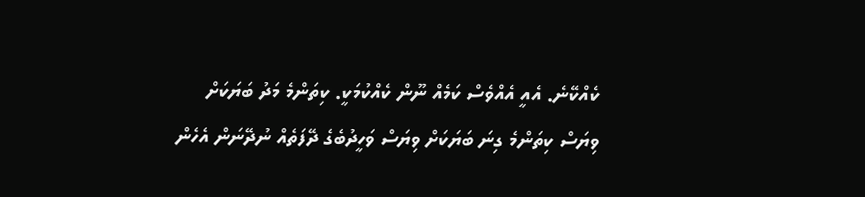ކެއްކޭނެ. އެއީ އެއްވެސް ކަމެއް ނޫން ކެއްކުމަކީ. ކިތަންމެ މަދު ބަޔަކަށް ވިޔަސް ކިތަންމެ ގިނަ ބަޔަކަށް ވިޔަސް ވަހީދުބެގެ ދޭފަތެއް ނުދޭނަން އެހެން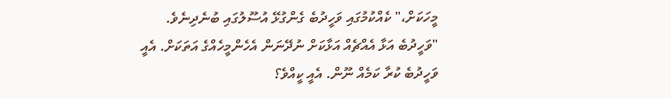މީހަކަށް،" ކެއްކުމުގައި ވަހީދުބެ ގެންގުޅޭ އުސޫލުގައި ބުނެދިނެވެ.
"ވަހީދުބެ އަޅާ އެއްޗެއް އަޅާކަށް ނުދޭނަން އެހެންމީހެއްގެ އަތަކަށް. އެއީ ވަހީދުބެ ކުރާ ކަމެއް ނޫން. އެއީ ކީއްވެ؟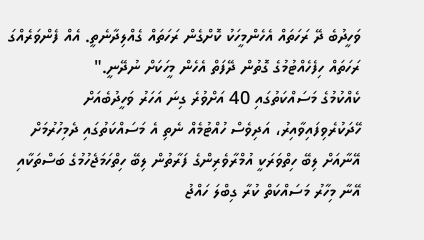ވަހީދުބެ ދޭ ރަހަތައް އެހެންމީހަކު ކޮށްގެން ރަހަތައް ގެއްލިދާނެތީ. އެއް ފެންވަރެއްގަ ރަހަތައް ހިފެހެއްޓުމުގެ ގޮތުން ދޭފަތް އެހެން މީހަކަށް ނުދޭނީ."
ކެއްކުމުގެ މަސައްކަތުގައި 40 އަށްވުރެ ގިނަ އަހަރު ވަހީދުބެއަށް ހޭދަކުރެވިފައިވާއިރު، އަދިވެސް ހުއްޓުމެއް ނެތި އެ މަސައްކަތުގައި ދެމިހުރުމަށް އޭނާއަށް ލިބޭ ހިތްވަރަކީ އުމްރާވެރިންގެ ފަރާތުން ލިބޭ ހިތްހަމަޖެހުމުގެ ބަސްތަކާއި އޭނާ މިހާރު މަސައްކަތް ކުރާ ގިބްލަ ހައްޖު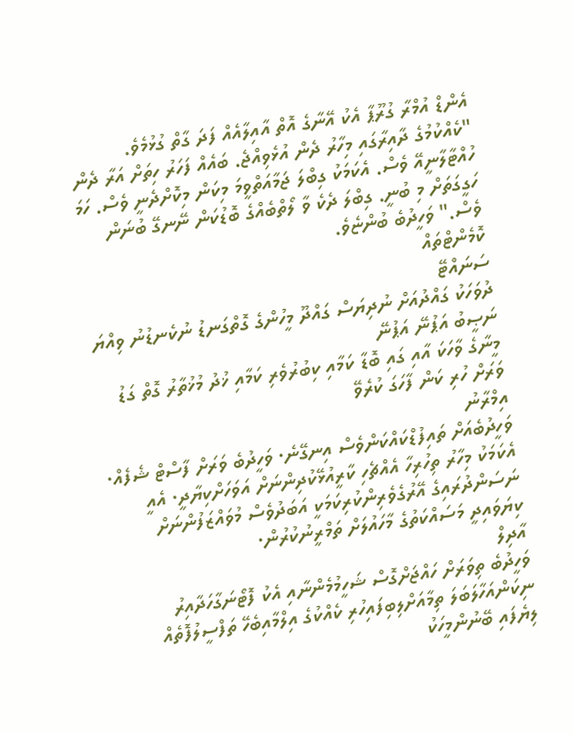އެންޑް އުމްރާ ގުރޫޕާ އެކު އޭނާގެ އޮތް އާއިލާއެއް ފަދަ ގާތް ގުޅުމެވެ.
"ކެއްކުމުގެ ދާއިރާގައި މިހާރު ދެން އުޅެވިއްޖެ. ބައެއް ފަހަރު ހިތަށް އަރާ ދެން ހުއްޓާލާނީއޭ ވެސް. އެކަމަކު ގިބްލަ ޖަމާއަތްވީމަ މިކަން މިކޮށްދެނީ ވެސް. ހަމަ ހަގީގަތަށް މި ބުނީ. ގިބްލަ ދެކެ ވާ ލޯތްބެއްގެ ބޮޑުކަން ނޭނގޭ ބުނަން ވެސް." ވަހީދުބެ ބުންޏެވެ.
ކޮމެންޓްތައް
ސަނައްޓޭ
ދުވަހަކު ގައްދުއަށް ނުދިޔަސް ގައްދޫ މީހުންގެ ގޮތްގަނޑު ނުކެނޑުނު ވިއްޔަ
ނަޞީބު އަޕުނޭ އަޕުނޭ
މީނާގެ ވާހަކަ އާއި ގައި ބޮޑާ ކަމާއި ކިބުރުވެރި ކަމާއި ޚުދު މުޚުތާރު ގޮތް ގަޑު ވަރަށް ހުރި ކަން ފާހަގަ ކުރެވޭ
އިމްރާނު
ވަހީދުބެއަށް ތައިފުޑްކައްކަންވެސް އިނގޭނެ· ވަހީދުބެ ވަރަށް ފާސްޓް ޝެފެއް· އެކަމަކު މިހާރު ތިހުރިހާ އެއްޗެހި ކާރީއުޅޭކުދިންނަށް އަވަހަށްކިޔާދީ· އެއީ ނަސަންދުރައިގެ އޭރުގެވެރިންކުރިކަމަކީ އަބަދުވެސް މުވައްޒަފުންނަށް ކިޔަވައިދީ މަސައްކަތުގެ މާހައުލަށް ތަމްރީނުކުރުން·
އާދިލް
ވަހީދުބެ ތިވަރަށް ހައްޖަށްގޮސް ޝަހީމުމެންނާއި އެކު ފޮޓޯނަގާހަދާއިރު ނިކަންއަހާލަބަލަ ތިމާއަށްލިބިފައިހުރި ކެއްކުގެ އިލްމާއިބެހޭ ތަފްސީލުފޮތެއް ލިޔެފައި ބޭނުންމީހަކު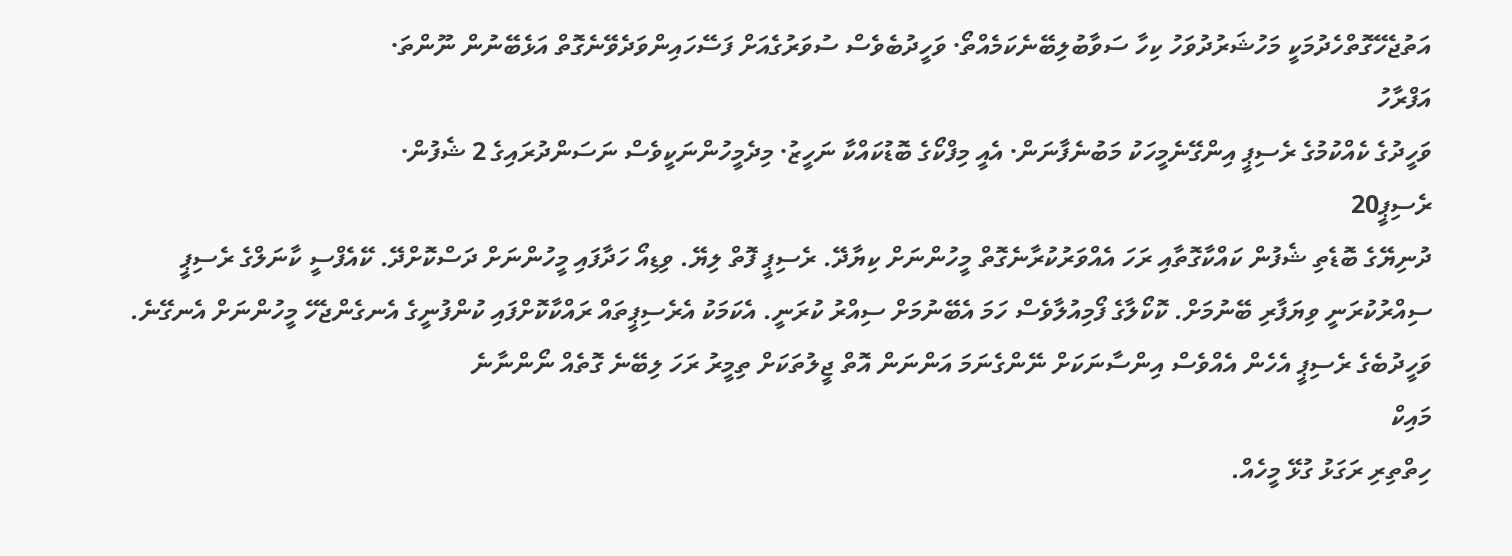އަތުޖެހޭގޮތްހެދުމަކީ މަހުޝަރުދުވަހު ކިހާ ސަވާބުލިބޭނެކަމެއްތޯ· ވަހީދުބެވެސް ސުވަރުގެއަށް ފަސޭހައިންވަދެވޭނެގޮތް އަޅެބޭނުން ނޫންތަ·
އަފްރާހު
ވަހީދުގެ ކެއްކުމުގެ ރެސިޕީ އިންގޭނެމީހަކު މަބުނެފާނަން· އެއީ މިފްކޯގެ ބޮޑުކައްކާ ނަހީޒު· މިދެމީހުންނަކީވެސް ނަސަންދުރައިގެ 2 ޝެފުން·
ރެސިޕީ20
ދުނިޔޭގެ ބޮޑެތި ޝެފުން ކައްކާގޮތާއި ރަހަ އެއްވަރުކުރާނެގޮތް މީހުންނަށް ކިޔާދޭ. ރެސިޕީ ފޮތް ލިޔޭ. ވިޑިއޯ ހަދާފައި މީހުންނަށް ދަސްކޮށްދޭ. ކޭއެފްސީ ކާނަލްގެ ރެސިޕީ ސިއްރުކުރަނީ ވިޔަފާރި ބޭނުމަށް. ކޮކޯލާގެ ފޯމިއުލާވެސް ހަމަ އެބޭނުމަށް ސިއްރު ކުރަނީ. އެކަމަކު އެރެސިޕީތައް ރައްކާކޮށްފައި ކުންފުނީގެ އެނގެންޖެހޭ މީހުންނަށް އެނގޭނެ. ވަހީދުބެގެ ރެސިޕީ އެހެން އެއްވެސް އިންސާނަކަށް ނޭންގެނަމަ އަންނަން އޮތް ޖީލުތަކަށް ތިމީރު ރަހަ ލިބޭނެ ގޮތެއް ނޯންނާނެ
މައިކް
ހިތްތިރި ރަގަޅު ގުޅޭ މީހެއް.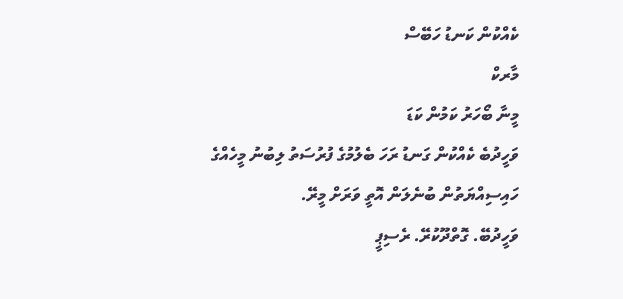ކެއްކުން ކަނޑު ހަބޭސް
މާރކް
މީނާ ބޯހަރު ކަމުން ކަޑަ
ވަހީދުބެ ކެއްކުން ގަނޑު ރަހަ ބެލުމުގެ ފުރުސަތު ލިބުނު މީހެއްގެ ހައިސިއްޔަތުން ބުނެލަން އޮތީ ވަރަށް މީރޭ.
ވަހީދުބޭ. ގޮތްދޫކުރޭ. ރެސިޕީ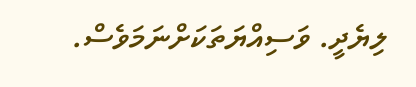ލިޔެދީ. ވަސިއްޔަތަކަށްނަމަވެސް.